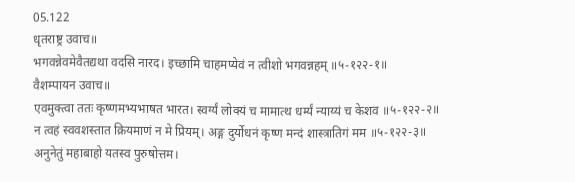05.122
धृतराष्ट्र उवाच॥
भगवन्नेवमेवैतद्यथा वदसि नारद। इच्छामि चाहमप्येवं न त्वीशो भगवन्नहम् ॥५-१२२-१॥
वैशम्पायन उवाच॥
एवमुक्त्वा ततः कृष्णमभ्यभाषत भारत। स्वर्ग्यं लोक्यं च मामात्थ धर्म्यं न्याय्यं च केशव ॥५-१२२-२॥
न त्वहं स्ववशस्तात क्रियमाणं न मे प्रियम्। अङ्ग दुर्योधनं कृष्ण मन्दं शास्त्रातिगं मम ॥५-१२२-३॥
अनुनेतुं महाबाहो यतस्व पुरुषोत्तम।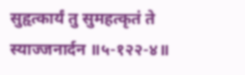सुहृत्कार्यं तु सुमहत्कृतं ते स्याज्जनार्दन ॥५-१२२-४॥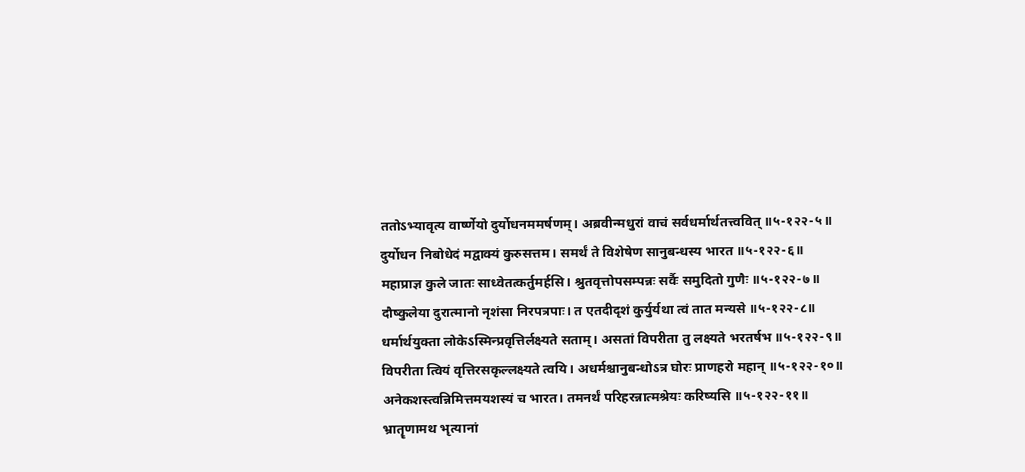ततोऽभ्यावृत्य वार्ष्णेयो दुर्योधनममर्षणम्। अब्रवीन्मधुरां वाचं सर्वधर्मार्थतत्त्ववित् ॥५-१२२-५॥
दुर्योधन निबोधेदं मद्वाक्यं कुरुसत्तम। समर्थं ते विशेषेण सानुबन्धस्य भारत ॥५-१२२-६॥
महाप्राज्ञ कुले जातः साध्वेतत्कर्तुमर्हसि। श्रुतवृत्तोपसम्पन्नः सर्वैः समुदितो गुणैः ॥५-१२२-७॥
दौष्कुलेया दुरात्मानो नृशंसा निरपत्रपाः। त एतदीदृशं कुर्युर्यथा त्वं तात मन्यसे ॥५-१२२-८॥
धर्मार्थयुक्ता लोकेऽस्मिन्प्रवृत्तिर्लक्ष्यते सताम्। असतां विपरीता तु लक्ष्यते भरतर्षभ ॥५-१२२-९॥
विपरीता त्वियं वृत्तिरसकृल्लक्ष्यते त्वयि। अधर्मश्चानुबन्धोऽत्र घोरः प्राणहरो महान् ॥५-१२२-१०॥
अनेकशस्त्वन्निमित्तमयशस्यं च भारत। तमनर्थं परिहरन्नात्मश्रेयः करिष्यसि ॥५-१२२-११॥
भ्रातॄणामथ भृत्यानां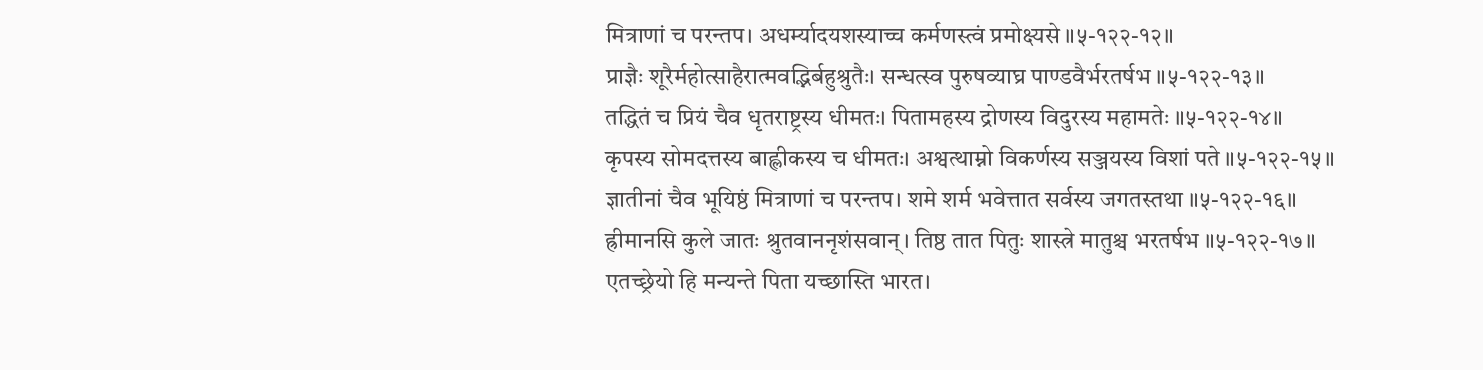मित्राणां च परन्तप। अधर्म्यादयशस्याच्च कर्मणस्त्वं प्रमोक्ष्यसे ॥५-१२२-१२॥
प्राज्ञैः शूरैर्महोत्साहैरात्मवद्भिर्बहुश्रुतैः। सन्धत्स्व पुरुषव्याघ्र पाण्डवैर्भरतर्षभ ॥५-१२२-१३॥
तद्धितं च प्रियं चैव धृतराष्ट्रस्य धीमतः। पितामहस्य द्रोणस्य विदुरस्य महामतेः ॥५-१२२-१४॥
कृपस्य सोमदत्तस्य बाह्लीकस्य च धीमतः। अश्वत्थाम्नो विकर्णस्य सञ्जयस्य विशां पते ॥५-१२२-१५॥
ज्ञातीनां चैव भूयिष्ठं मित्राणां च परन्तप। शमे शर्म भवेत्तात सर्वस्य जगतस्तथा ॥५-१२२-१६॥
ह्रीमानसि कुले जातः श्रुतवाननृशंसवान्। तिष्ठ तात पितुः शास्त्रे मातुश्च भरतर्षभ ॥५-१२२-१७॥
एतच्छ्रेयो हि मन्यन्ते पिता यच्छास्ति भारत।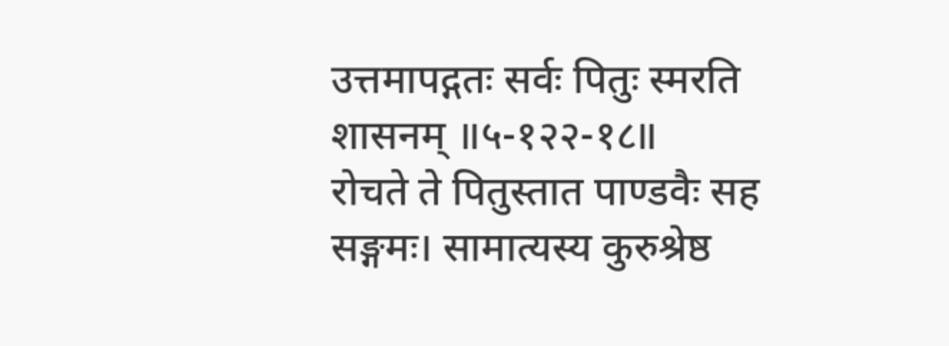उत्तमापद्गतः सर्वः पितुः स्मरति शासनम् ॥५-१२२-१८॥
रोचते ते पितुस्तात पाण्डवैः सह सङ्गमः। सामात्यस्य कुरुश्रेष्ठ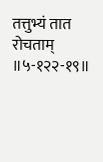तत्तुभ्यं तात रोचताम् ॥५-१२२-१९॥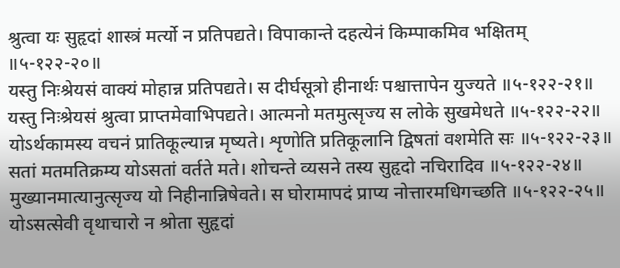श्रुत्वा यः सुहृदां शास्त्रं मर्त्यो न प्रतिपद्यते। विपाकान्ते दहत्येनं किम्पाकमिव भक्षितम् ॥५-१२२-२०॥
यस्तु निःश्रेयसं वाक्यं मोहान्न प्रतिपद्यते। स दीर्घसूत्रो हीनार्थः पश्चात्तापेन युज्यते ॥५-१२२-२१॥
यस्तु निःश्रेयसं श्रुत्वा प्राप्तमेवाभिपद्यते। आत्मनो मतमुत्सृज्य स लोके सुखमेधते ॥५-१२२-२२॥
योऽर्थकामस्य वचनं प्रातिकूल्यान्न मृष्यते। शृणोति प्रतिकूलानि द्विषतां वशमेति सः ॥५-१२२-२३॥
सतां मतमतिक्रम्य योऽसतां वर्तते मते। शोचन्ते व्यसने तस्य सुहृदो नचिरादिव ॥५-१२२-२४॥
मुख्यानमात्यानुत्सृज्य यो निहीनान्निषेवते। स घोरामापदं प्राप्य नोत्तारमधिगच्छति ॥५-१२२-२५॥
योऽसत्सेवी वृथाचारो न श्रोता सुहृदां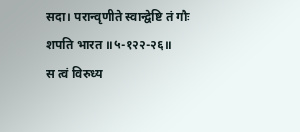सदा। परान्वृणीते स्वान्द्वेष्टि तं गौः शपति भारत ॥५-१२२-२६॥
स त्वं विरुध्य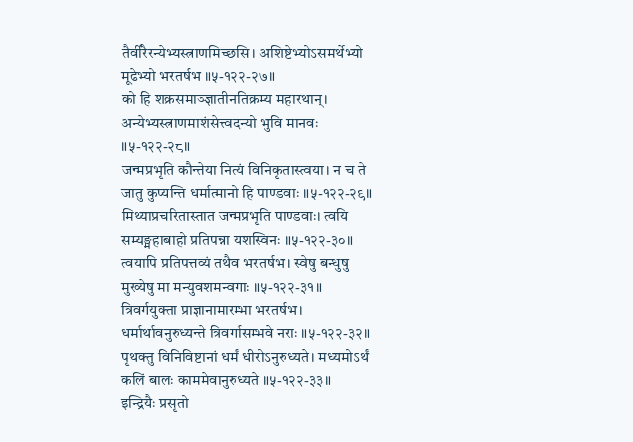तैर्वीरैरन्येभ्यस्त्राणमिच्छसि। अशिष्टेभ्योऽसमर्थेभ्यो मूढेभ्यो भरतर्षभ ॥५-१२२-२७॥
को हि शक्रसमाञ्ज्ञातीनतिक्रम्य महारथान्। अन्येभ्यस्त्राणमाशंसेत्त्वदन्यो भुवि मानवः ॥५-१२२-२८॥
जन्मप्रभृति कौन्तेया नित्यं विनिकृतास्त्वया। न च ते जातु कुप्यन्ति धर्मात्मानो हि पाण्डवाः ॥५-१२२-२९॥
मिथ्याप्रचरितास्तात जन्मप्रभृति पाण्डवाः। त्वयि सम्यङ्महाबाहो प्रतिपन्ना यशस्विनः ॥५-१२२-३०॥
त्वयापि प्रतिपत्तव्यं तथैव भरतर्षभ। स्वेषु बन्धुषु मुख्येषु मा मन्युवशमन्वगाः ॥५-१२२-३१॥
त्रिवर्गयुक्ता प्राज्ञानामारम्भा भरतर्षभ। धर्मार्थावनुरुध्यन्ते त्रिवर्गासम्भवे नराः ॥५-१२२-३२॥
पृथक्तु विनिविष्टानां धर्मं धीरोऽनुरुध्यते। मध्यमोऽर्थं कलिं बालः काममेवानुरुध्यते ॥५-१२२-३३॥
इन्द्रियैः प्रसृतो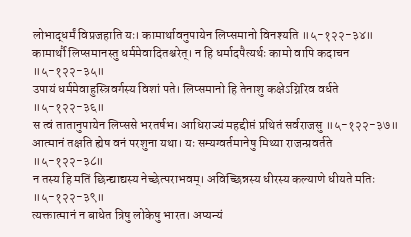लोभाद्धर्मं विप्रजहाति यः। कामार्थावनुपायेन लिप्समानो विनश्यति ॥५-१२२-३४॥
कामार्थौ लिप्समानस्तु धर्ममेवादितश्चरेत्। न हि धर्मादपैत्यर्थः कामो वापि कदाचन ॥५-१२२-३५॥
उपायं धर्ममेवाहुस्त्रिवर्गस्य विशां पते। लिप्समानो हि तेनाशु कक्षेऽग्निरिव वर्धते ॥५-१२२-३६॥
स त्वं तातानुपायेन लिप्ससे भरतर्षभ। आधिराज्यं महद्दीप्तं प्रथितं सर्वराजसु ॥५-१२२-३७॥
आत्मानं तक्षति ह्येष वनं परशुना यथा। यः सम्यग्वर्तमानेषु मिथ्या राजन्प्रवर्तते ॥५-१२२-३८॥
न तस्य हि मतिं छिन्द्याद्यस्य नेच्छेत्पराभवम्। अविच्छिन्नस्य धीरस्य कल्याणे धीयते मतिः ॥५-१२२-३९॥
त्यक्तात्मानं न बाधेत त्रिषु लोकेषु भारत। अप्यन्यं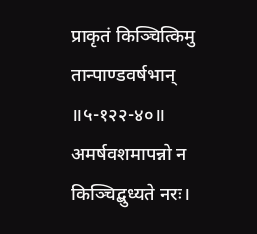प्राकृतं किञ्चित्किमु तान्पाण्डवर्षभान् ॥५-१२२-४०॥
अमर्षवशमापन्नो न किञ्चिद्बुध्यते नरः।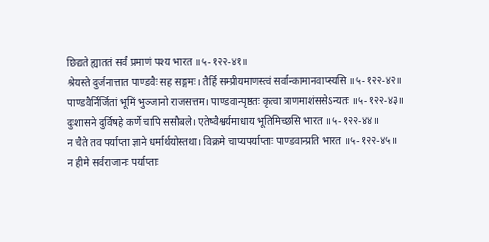छिद्यते ह्याततं सर्वं प्रमाणं पश्य भारत ॥५-१२२-४१॥
श्रेयस्ते दुर्जनात्तात पाण्डवैः सह सङ्गमः। तैर्हि सम्प्रीयमाणस्त्वं सर्वान्कामानवाप्स्यसि ॥५-१२२-४२॥
पाण्डवैर्निर्जितां भूमिं भुञ्जानो राजसत्तम। पाण्डवान्पृष्ठतः कृत्वा त्राणमाशंससेऽन्यतः ॥५-१२२-४३॥
दुःशासने दुर्विषहे कर्णे चापि ससौबले। एतेष्वैश्वर्यमाधाय भूतिमिच्छसि भारत ॥५-१२२-४४॥
न चैते तव पर्याप्ता ज्ञाने धर्मार्थयोस्तथा। विक्रमे चाप्यपर्याप्ताः पाण्डवान्प्रति भारत ॥५-१२२-४५॥
न हीमे सर्वराजानः पर्याप्ताः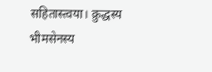सहितास्त्वया। क्रुद्धस्य भीमसेनस्य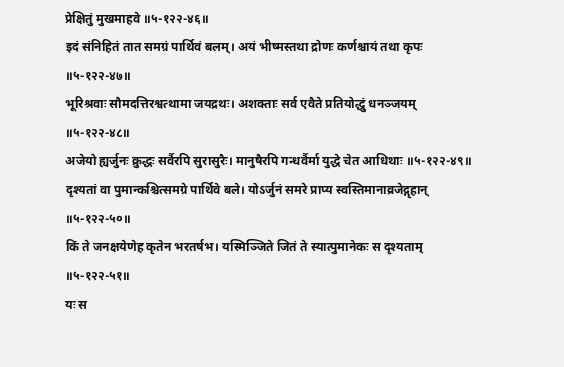प्रेक्षितुं मुखमाहवे ॥५-१२२-४६॥
इदं संनिहितं तात समग्रं पार्थिवं बलम्। अयं भीष्मस्तथा द्रोणः कर्णश्चायं तथा कृपः ॥५-१२२-४७॥
भूरिश्रवाः सौमदत्तिरश्वत्थामा जयद्रथः। अशक्ताः सर्व एवैते प्रतियोद्धुं धनञ्जयम् ॥५-१२२-४८॥
अजेयो ह्यर्जुनः क्रुद्धः सर्वैरपि सुरासुरैः। मानुषैरपि गन्धर्वैर्मा युद्धे चेत आधिथाः ॥५-१२२-४९॥
दृश्यतां वा पुमान्कश्चित्समग्रे पार्थिवे बले। योऽर्जुनं समरे प्राप्य स्वस्तिमानाव्रजेद्गृहान् ॥५-१२२-५०॥
किं ते जनक्षयेणेह कृतेन भरतर्षभ। यस्मिञ्जिते जितं ते स्यात्पुमानेकः स दृश्यताम् ॥५-१२२-५१॥
यः स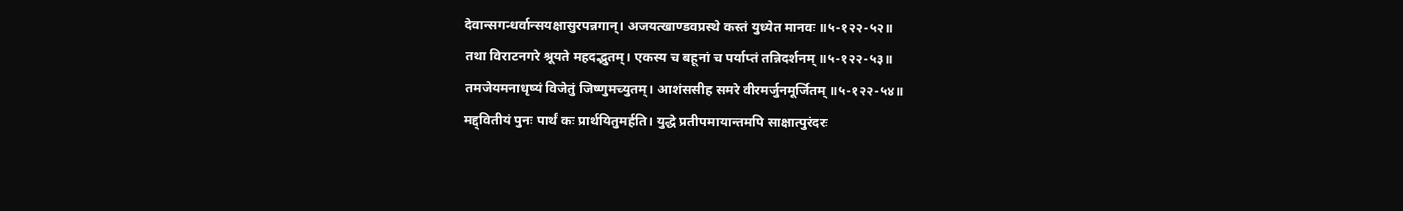देवान्सगन्धर्वान्सयक्षासुरपन्नगान्। अजयत्खाण्डवप्रस्थे कस्तं युध्येत मानवः ॥५-१२२-५२॥
तथा विराटनगरे श्रूयते महदद्भुतम्। एकस्य च बहूनां च पर्याप्तं तन्निदर्शनम् ॥५-१२२-५३॥
तमजेयमनाधृष्यं विजेतुं जिष्णुमच्युतम्। आशंससीह समरे वीरमर्जुनमूर्जितम् ॥५-१२२-५४॥
मद्द्वितीयं पुनः पार्थं कः प्रार्थयितुमर्हति। युद्धे प्रतीपमायान्तमपि साक्षात्पुरंदरः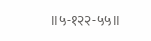॥५-१२२-५५॥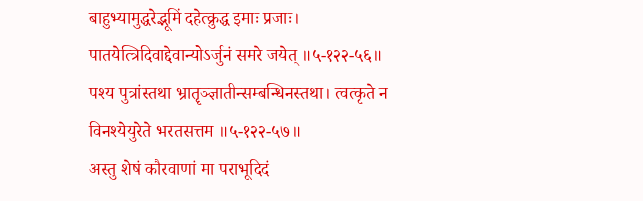बाहुभ्यामुद्धरेद्भूमिं दहेत्क्रुद्ध इमाः प्रजाः। पातयेत्त्रिदिवाद्देवान्योऽर्जुनं समरे जयेत् ॥५-१२२-५६॥
पश्य पुत्रांस्तथा भ्रातॄञ्ज्ञातीन्सम्बन्धिनस्तथा। त्वत्कृते न विनश्येयुरेते भरतसत्तम ॥५-१२२-५७॥
अस्तु शेषं कौरवाणां मा पराभूदिदं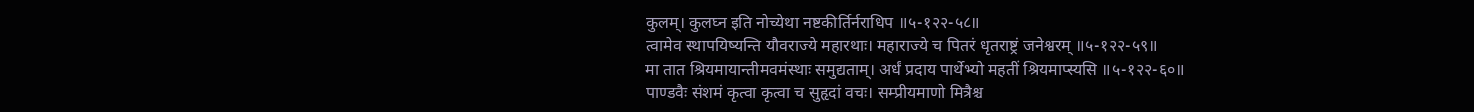कुलम्। कुलघ्न इति नोच्येथा नष्टकीर्तिर्नराधिप ॥५-१२२-५८॥
त्वामेव स्थापयिष्यन्ति यौवराज्ये महारथाः। महाराज्ये च पितरं धृतराष्ट्रं जनेश्वरम् ॥५-१२२-५९॥
मा तात श्रियमायान्तीमवमंस्थाः समुद्यताम्। अर्धं प्रदाय पार्थेभ्यो महतीं श्रियमाप्स्यसि ॥५-१२२-६०॥
पाण्डवैः संशमं कृत्वा कृत्वा च सुहृदां वचः। सम्प्रीयमाणो मित्रैश्च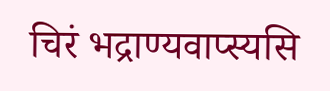चिरं भद्राण्यवाप्स्यसि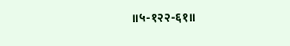॥५-१२२-६१॥